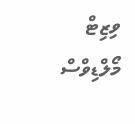ވިޒިޓް މޯލްޑިވްސް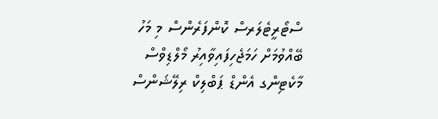ސްޓޯރީޓެލަރސް ކޮންފަރެންސް މި މަހު ބޭއްވުމަށް ހަމަޖެހިފައިވާއިރު މޯލްޑިވްސް މާކެޓިންގ އެންޑް ޕަބްލިކް ރިލޭޝަންސް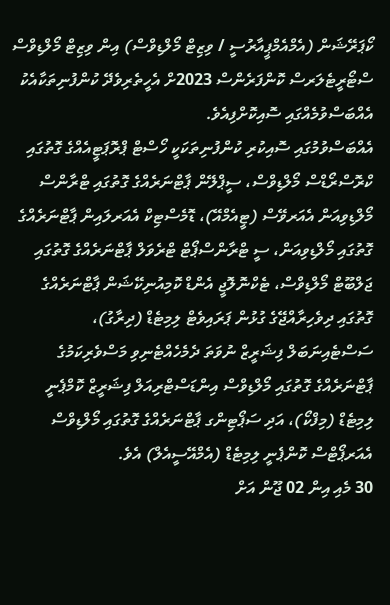ކޯޕަރޭޝަން (އެމްއެމްޕީއާރުސީ / ވިޒިޓް މޯލްޑިވްސް) އިން ވިޒިޓް މޯލްޑިވްސް ސްޓޯރީޓެލަރސް ކޮންފަރެންސް 2023ށް އެހީތެރިވެދޭ ކުންފުނިތަކާއެކު އެއްބަސްވުމެއްގައި ސޮއިކޮށްފިއެވެ.
އެއްބަސްވުމުގައި ސޮއިކުރި ކުންފުނިތަކަކީ ހޯސްޓް ޕްރޮޕަޓީއެއްގެ ގޮތުގައި ކްރޮސްރޯޑްސް މޯލްޑިވްސް، ސީޕްލޭން ޕާޓްނަރެއްގެ ގޮތުގައި ޓްރާންސް މޯލްޑިވިއަން އެއަރވޭސް (ޓީއެމްއޭ)، ޑޮމެސްޓިކް އެއަރލައިން ޕާޓްނަރެއްގެ ގޮތުގައި މޯލްޑިވިއަން، ސީ ޓްރާންސްޕޯޓް ޓްރެވަލް ޕާޓްނަރެއްގެ ގޮތުގައި ޖަލްބޫޓް މޯލްޑިވްސް، ޓެކްނޮލޮޖީ އެންޑް ކޮމިއުނިކޭޝަން ޕާޓްނަރެއްގެ ގޮތުގައި ދިވެހިރާއްޖޭގެ ގުޅުން ޕަރައިވެޓް ލިމިޓެޑް (ދިރާގު)، ސަސްޓެއިނަބަލް ފިޝަރީޒް ނުވަތަ ދެމެހެއްޓެނިވި މަސްވެރިކަމުގެ ޕާޓްނަރެއްގެ ގޮތުގައި މޯލްޑިވްސް އިންޑަސްޓްރިއަލް ފިޝަރީޒް ކޮމްޕެނީ ލިމިޓެޑް (މިފްކޯ)، އަދި ސަޕޯޓިންގ ޕާޓްނަރެއްގެ ގޮތުގައި މޯލްޑިވްސް އެއަރޕޯޓްސް ކޮންޕެނީ ލިމިޓެޑް (އެމްއޭސީއެލް) އެވެ.
30 މެއި އިން 02 ޖޫން އަށް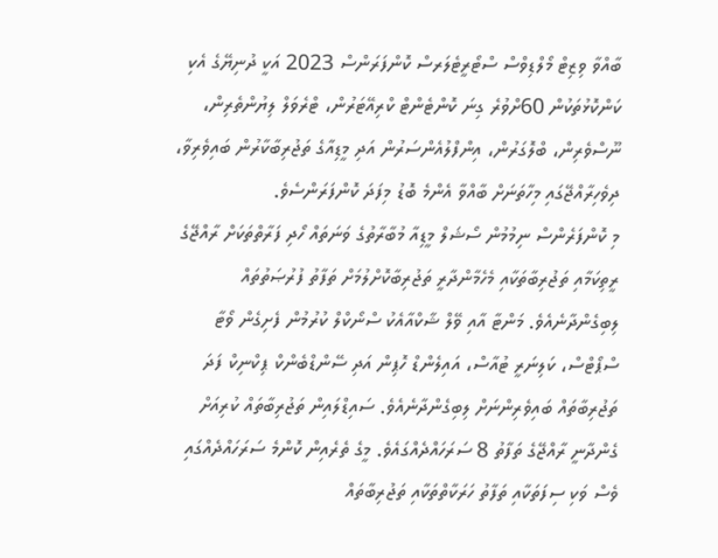ބާއްވާ ވިޒިޓް މޯލްޑިވްސް ސްޓޯރީޓެލަރސް ކޮންފަރަންސް 2023 އަކީ ދުނިޔޭގެ އެކި ކަންކޮޅުތަކުން 60ށްވުރެ ގިނަ ކޮންޓެންޓް ކްރިއޭޓަރުން، ޓްރެވަލް ލިޔުންތެރިން، ނޫސްވެރިން، ބްލޮގަރުން، އިންފްލުއެންސަރުން އަދި މީޑިއާގެ ތަޖުރިބާކާރުން ބައިވެރިވާ، ދިވެހިރާއްޖޭގައި މިހާތަނަށް ބާއްވާ އެންމެ ބޮޑު މިފަދަ ކޮންފަރަންސެވެ.
މި ކޮންފަރެންސް ނިމުމުން ސޯޝަލް މީޑިއާ މުބާރާތުގެ ވަނަތައް ހޯދި ފަރާތްތަކަށް ރާއްޖޭގެ ރީތިކަމާއި ތަޖުރިބާތަކާއި މެހެމާންދާރީ ތަޖުރިބާކޮށްލުމަށް ތަފާތު ފުރުޞަތުތައް ލިބިގެންދާނެއެވެ. މަންޓާ އާއި ވޭލް ޝާކްއާއެކު ސްނޯކްލް ކުރުމުން ފެށިގެން ވޯޓާ ސްޕޯޓްސް، ކަލިނަރީ ޓުއާސް، އައިލެންޑް ހޮޕިން އަދި ސޭންޑްބެންކް ޕިކްނިކް ފަދަ ތަޖުރިބާތައް ބައިވެރިންނަށް ލިބިގެންދާނެއެވެ. ސައިޑްލައިން ތަޖުރިބާތައް ކުރިއަށް ގެންދާނީ ރާއްޖޭގެ ތަފާތު 8 ސަރަހައްދެއްގައެވެ. މީގެ ތެރެއިން ކޮންމެ ސަރަހައްދެއްގައި ވެސް ވަކި ސިފަތަކާއި ތަފާތު ހަރަކާތްތަކާއި ތަޖުރިބާތައް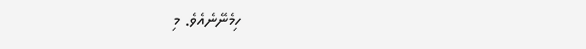ހިމެނޭނެއެވެ. މި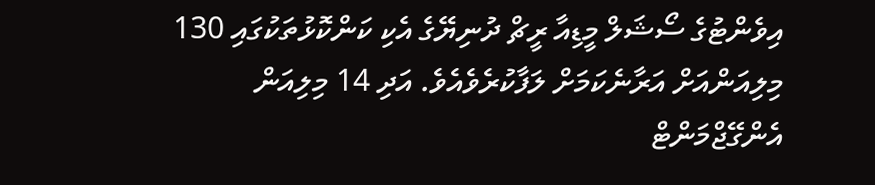އިވެންޓުގެ ސޯޝަލް މީޑިއާ ރީޗް ދުނިޔޭގެ އެކި ކަންކޮޅުތަކުގައި 130 މިލިއަންއަށް އަރާނެކަމަށް ލަފާކުރެވެއެވެ. އަދި 14 މިލިއަން އެންގޭޖްމަންޓް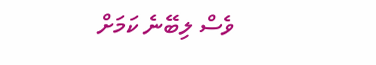ވެސް ލިބޭނެ ކަމަށް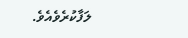ލަފާކުރެވެއެވެ.